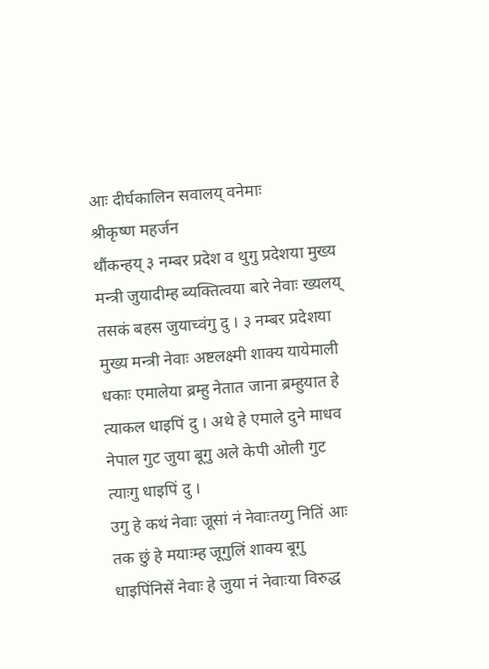आः दीर्घकालिन सवालय् वनेमाः
श्रीकृष्ण महर्जन
थौंकन्हय् ३ नम्बर प्रदेश व थुगु प्रदेशया मुख्य मन्त्री जुयादीम्ह ब्यक्तित्वया बारे नेवाः ख्यलय् तसकं बहस जुयाच्वंगु दु । ३ नम्बर प्रदेशया मुख्य मन्त्री नेवाः अष्टलक्ष्मी शाक्य यायेमाली धकाः एमालेया ब्रम्हु नेतात जाना ब्रम्हुयात हे त्याकल धाइपिं दु । अथे हे एमाले दुने माधव नेपाल गुट जुया बूगु अले केपी ओली गुट त्याःगु धाइपिं दु ।
उगु हे कथं नेवाः जूसां नं नेवाःतय्गु नितिं आः तक छुं हे मयाःम्ह जूगुलिं शाक्य बूगु धाइपिंनिसें नेवाः हे जुया नं नेवाःया विरुद्ध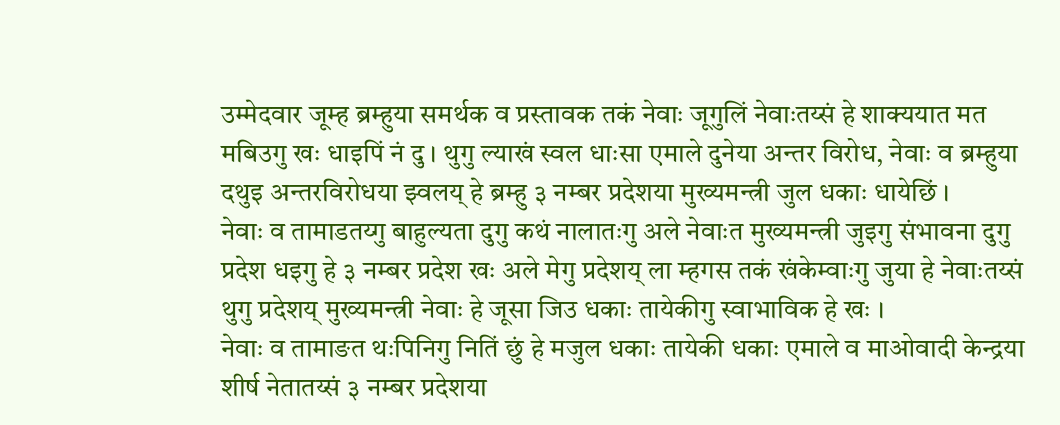उम्मेदवार जूम्ह ब्रम्हुया समर्थक व प्रस्तावक तकं नेवाः जूगुलिं नेवाःतय्सं हे शाक्ययात मत मबिउगु खः धाइपिं नं दु । थुगु ल्याखं स्वल धाःसा एमाले दुनेया अन्तर विरोध, नेवाः व ब्रम्हुया दथुइ अन्तरविरोधया झ्वलय् हे ब्रम्हु ३ नम्बर प्रदेशया मुख्यमन्त्री जुल धकाः धायेछिं ।
नेवाः व तामाडतय्गु बाहुल्यता दुगु कथं नालातःगु अले नेवाःत मुख्यमन्त्री जुइगु संभावना दुगु प्रदेश धइगु हे ३ नम्बर प्रदेश खः अले मेगु प्रदेशय् ला म्हगस तकं खंकेम्वाःगु जुया हे नेवाःतय्सं थुगु प्रदेशय् मुख्यमन्त्री नेवाः हे जूसा जिउ धकाः तायेकीगु स्वाभाविक हे खः ।
नेवाः व तामाङत थःपिनिगु नितिं छुं हे मजुल धकाः तायेकी धकाः एमाले व माओवादी केन्द्रया शीर्ष नेतातय्सं ३ नम्बर प्रदेशया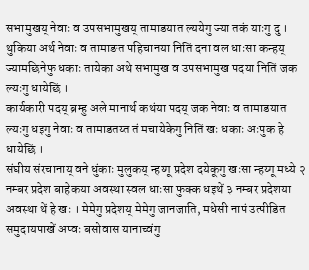सभामुखय् नेवाः व उपसभामुखय् तामाडयात ल्ययेगु ज्या तकं याःगु दु । थुकिया अर्थ नेवाः व तामाङत पहिचानया नितिं दना वल धाःसा कन्हय् ज्यामछिनेफु धकाः तायेका अथे सभामुख व उपसभामुख पदया नितिं जक ल्यःगु धायेछिं ।
कार्यकारी पदय् ब्रम्हु अले मानार्थ कथंया पदय् जक नेवाः व तामाडयात ल्यःगु धइगु नेवाः व तामाडतय्त तं मचायेकेगु नितिं खः धकाः अःपुक हे धायेछिं ।
संघीय संरचानाय् वने धुंकाः मुलुकय् न्हय्गू प्रदेश दयेकूगु खःसा न्हय्गू मध्ये २ नम्बर प्रदेश बाहेकया अवस्था स्वल धाःसा फुक्क धइथें ३ नम्बर प्रदेशया अवस्था थें हे खः । मेमेगु प्रदेशय् मेमेगु जानजाति, मधेसी नापं उत्पीडित समुदायपाखें अप्वः बसोवास यानाच्वंगु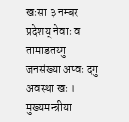खःसा ३ नम्बर प्रदेशय् नेवाः व तामाडतय्गु जनसंख्या अप्वः दगु अवस्था खः । मुख्यमन्त्रीया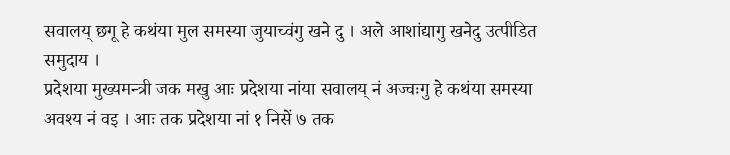सवालय् छगू हे कथंया मुल समस्या जुयाच्वंगु खने दु । अले आशांद्यागु खनेदु उत्पीडित समुदाय ।
प्रदेशया मुख्यमन्त्री जक मखु आः प्रदेशया नांया सवालय् नं अज्वःगु हे कथंया समस्या अवश्य नं वइ । आः तक प्रदेशया नां १ निसें ७ तक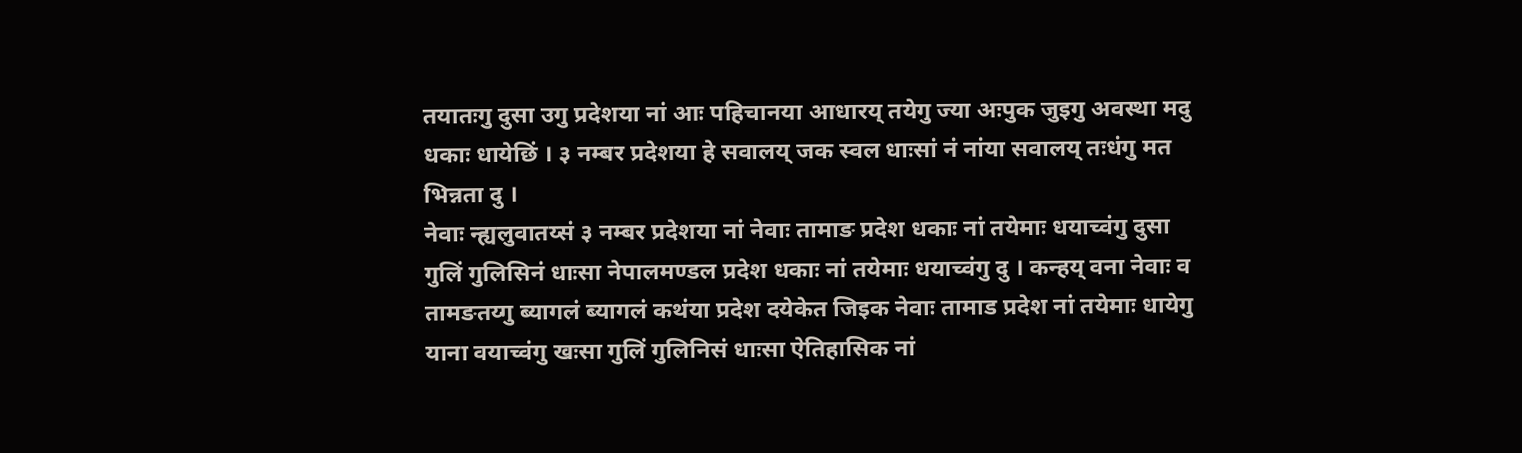तयातःगु दुसा उगु प्रदेशया नां आः पहिचानया आधारय् तयेगु ज्या अःपुक जुइगु अवस्था मदु धकाः धायेछिं । ३ नम्बर प्रदेशया हे सवालय् जक स्वल धाःसां नं नांया सवालय् तःधंगु मत भिन्नता दु ।
नेवाः न्ह्यलुवातय्सं ३ नम्बर प्रदेशया नां नेवाः तामाङ प्रदेश धकाः नां तयेमाः धयाच्वंगु दुसा गुलिं गुलिसिनं धाःसा नेपालमण्डल प्रदेश धकाः नां तयेमाः धयाच्वंगु दु । कन्हय् वना नेवाः व तामङतय्गु ब्यागलं ब्यागलं कथंया प्रदेश दयेकेत जिइक नेवाः तामाड प्रदेश नां तयेमाः धायेगु याना वयाच्वंगु खःसा गुलिं गुलिनिसं धाःसा ऐतिहासिक नां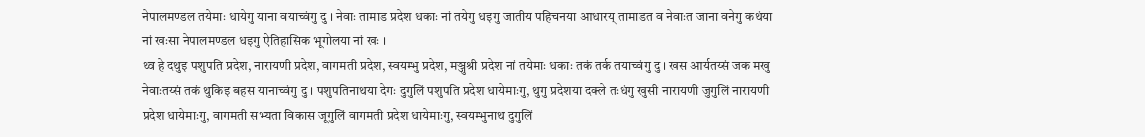नेपालमण्डल तयेमाः धायेगु याना वयाच्वंगु दु । नेवाः तामाड प्रदेश धकाः नां तयेगु धइगु जातीय पहिचनया आधारय् तामाडत व नेवाःत जाना वनेगु कथंया नां खःसा नेपालमण्डल धइगु ऐतिहासिक भूगोलया नां खः ।
थ्व हे दथुइ पशुपति प्रदेश, नारायणी प्रदेश, वागमती प्रदेश, स्वयम्भु प्रदेश, मञ्जुश्री प्रदेश नां तयेमाः धकाः तकं तर्क तयाच्वंगु दु । खस आर्यतय्सं जक मखु नेवाःतय्सं तकं थुकिइ बहस यानाच्वंगु दु । पशुपतिनाथया देगः दुगुलिं पशुपति प्रदेश धायेमाःगु, थुगु प्रदेशया दक्ले तःधंगु खुसी नारायणी जुगुलिं नारायणी प्रदेश धायेमाःगु, वागमती सभ्यता विकास जूगुलिं वागमती प्रदेश धायेमाःगु, स्वयम्भुनाथ दुगुलिं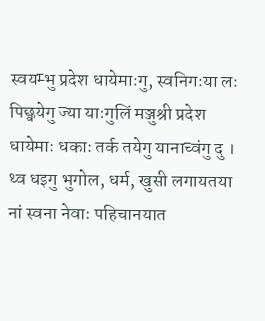स्वयम्भु प्रदेश धायेमाःगु, स्वनिगःया लः पिछ्वयेगु ज्या याःगुलिं मञ्जुश्री प्रदेश धायेमाः धकाः तर्क तयेगु यानाच्वंगु दु ।
थ्व धइगु भुगोल, धर्म, खुसी लगायतया नां स्वना नेवाः पहिचानयात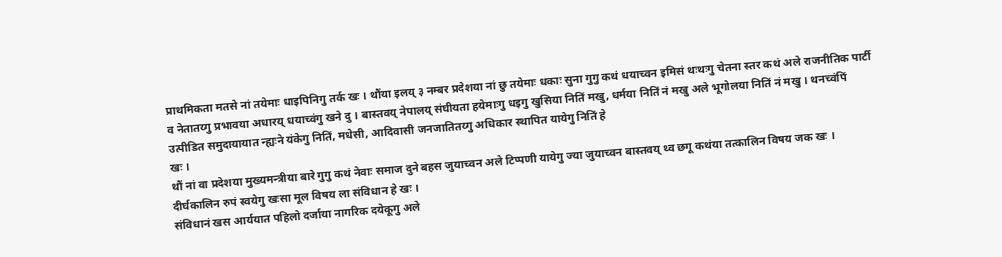प्राथमिकता मतसे नां तयेमाः धाइपिनिगु तर्क खः । थौंया इलय् ३ नम्बर प्रदेशया नां छु तयेमाः धकाः सुना गुगु कथं धयाच्वन इमिसं थःथःगु चेतना स्तर कथं अले राजनीतिक पार्टी व नेतातय्गु प्रभावया अधारय् धयाच्वंगु खने दु । बास्तवय् नेपालय् संघीयता हयेमाःगु धइगु खुसिया नितिं मखु, धर्मया नितिं नं मखु अले भूगोलया नितिं नं मखु । थनच्वंपिं उत्पीडित समुदायायात न्ह्यःने यंकेगु नितिं, मधेसी, आदिवासी जनजातितय्गु अधिकार स्थापित यायेगु नितिं हे
खः ।
थौं नां वा प्रदेशया मुख्यमन्त्रीया बारे गुगु कथं नेवाः समाज दुने बहस जुयाच्वन अले टिप्पणी यायेगु ज्या जुयाच्वन बास्तवय् थ्व छगू कथंया तत्कालिन विषय जक खः । दीर्घकालिन रुपं स्वयेगु खःसा मूल विषय ला संविधान हे खः ।
संविधानं खस आर्ययात पहिलो दर्जाया नागरिक दयेकूगु अले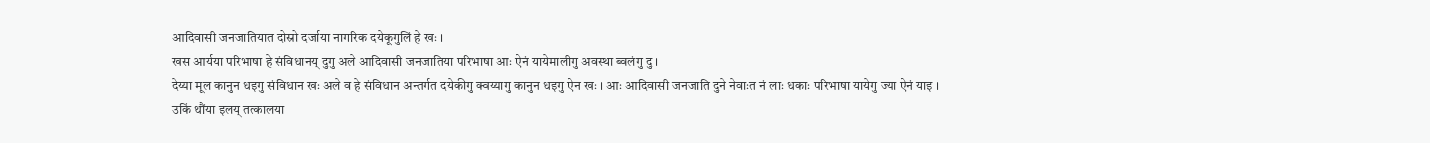आदिवासी जनजातियात दोस्रो दर्जाया नागरिक दयेकूगुलिं हे खः ।
खस आर्यया परिभाषा हे संविधानय् दुगु अले आदिवासी जनजातिया परिभाषा आः ऐनं यायेमालीगु अवस्था ब्वलंगु दु ।
देय्या मूल कानुन धइगु संविधान खः अले व हे संविधान अन्तर्गत दयेकीगु क्वय्यागु कानुन धइगु ऐन खः । आः आदिवासी जनजाति दुने नेवाःत नं लाः धकाः परिभाषा यायेगु ज्या ऐनं याइ ।
उकिं थौंया इलय् तत्कालया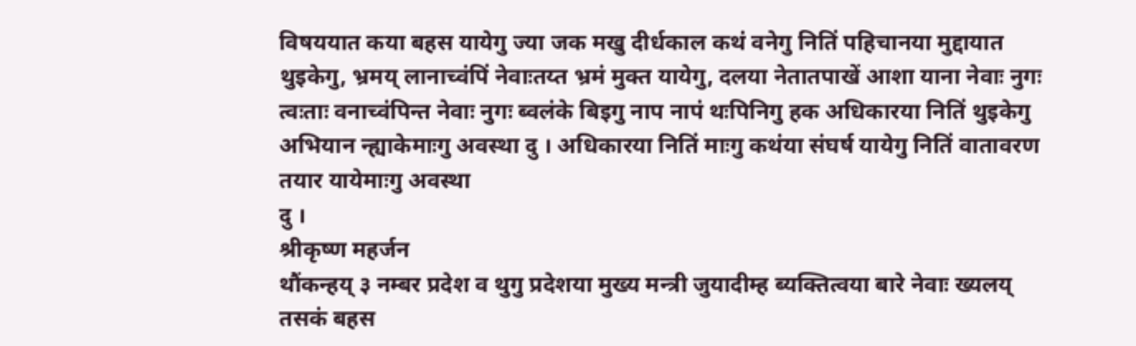विषययात कया बहस यायेगु ज्या जक मखु दीर्धकाल कथं वनेगु नितिं पहिचानया मुद्दायात थुइकेगु, भ्रमय् लानाच्वंपिं नेवाःतय्त भ्रमं मुक्त यायेगु, दलया नेतातपाखें आशा याना नेवाः नुगः त्वःताः वनाच्वंपिन्त नेवाः नुगः ब्वलंके बिइगु नाप नापं थःपिनिगु हक अधिकारया नितिं थुइकेगु अभियान न्ह्याकेमाःगु अवस्था दु । अधिकारया नितिं माःगु कथंया संघर्ष यायेगु नितिं वातावरण तयार यायेमाःगु अवस्था
दु ।
श्रीकृष्ण महर्जन
थौंकन्हय् ३ नम्बर प्रदेश व थुगु प्रदेशया मुख्य मन्त्री जुयादीम्ह ब्यक्तित्वया बारे नेवाः ख्यलय् तसकं बहस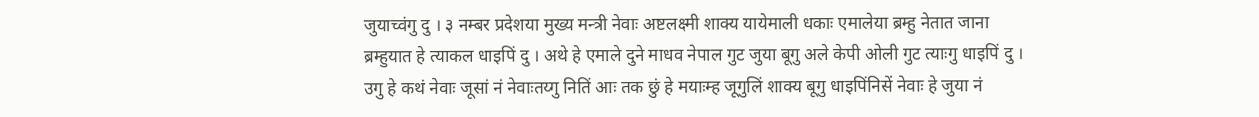जुयाच्वंगु दु । ३ नम्बर प्रदेशया मुख्य मन्त्री नेवाः अष्टलक्ष्मी शाक्य यायेमाली धकाः एमालेया ब्रम्हु नेतात जाना ब्रम्हुयात हे त्याकल धाइपिं दु । अथे हे एमाले दुने माधव नेपाल गुट जुया बूगु अले केपी ओली गुट त्याःगु धाइपिं दु ।
उगु हे कथं नेवाः जूसां नं नेवाःतय्गु नितिं आः तक छुं हे मयाःम्ह जूगुलिं शाक्य बूगु धाइपिंनिसें नेवाः हे जुया नं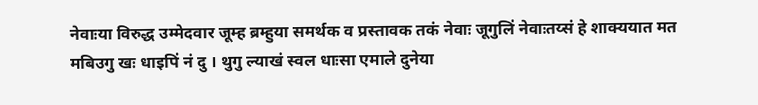नेवाःया विरुद्ध उम्मेदवार जूम्ह ब्रम्हुया समर्थक व प्रस्तावक तकं नेवाः जूगुलिं नेवाःतय्सं हे शाक्ययात मत मबिउगु खः धाइपिं नं दु । थुगु ल्याखं स्वल धाःसा एमाले दुनेया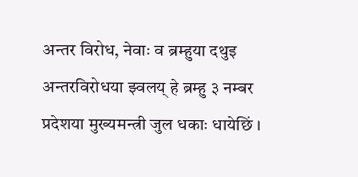अन्तर विरोध, नेवाः व ब्रम्हुया दथुइ अन्तरविरोधया झ्वलय् हे ब्रम्हु ३ नम्बर प्रदेशया मुख्यमन्त्री जुल धकाः धायेछिं ।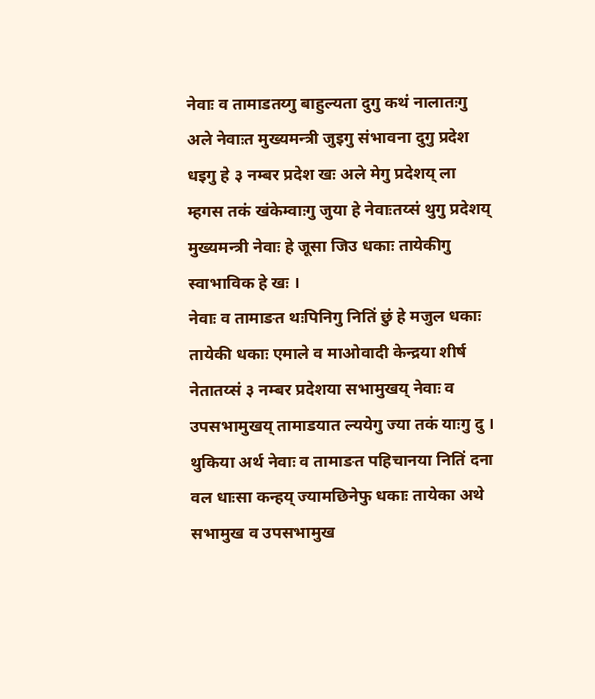नेवाः व तामाडतय्गु बाहुल्यता दुगु कथं नालातःगु अले नेवाःत मुख्यमन्त्री जुइगु संभावना दुगु प्रदेश धइगु हे ३ नम्बर प्रदेश खः अले मेगु प्रदेशय् ला म्हगस तकं खंकेम्वाःगु जुया हे नेवाःतय्सं थुगु प्रदेशय् मुख्यमन्त्री नेवाः हे जूसा जिउ धकाः तायेकीगु स्वाभाविक हे खः ।
नेवाः व तामाङत थःपिनिगु नितिं छुं हे मजुल धकाः तायेकी धकाः एमाले व माओवादी केन्द्रया शीर्ष नेतातय्सं ३ नम्बर प्रदेशया सभामुखय् नेवाः व उपसभामुखय् तामाडयात ल्ययेगु ज्या तकं याःगु दु । थुकिया अर्थ नेवाः व तामाङत पहिचानया नितिं दना वल धाःसा कन्हय् ज्यामछिनेफु धकाः तायेका अथे सभामुख व उपसभामुख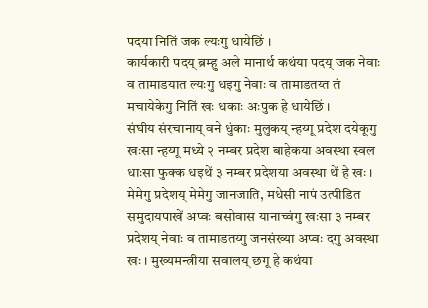पदया नितिं जक ल्यःगु धायेछिं ।
कार्यकारी पदय् ब्रम्हु अले मानार्थ कथंया पदय् जक नेवाः व तामाडयात ल्यःगु धइगु नेवाः व तामाडतय्त तं मचायेकेगु नितिं खः धकाः अःपुक हे धायेछिं ।
संघीय संरचानाय् वने धुंकाः मुलुकय् न्हय्गू प्रदेश दयेकूगु खःसा न्हय्गू मध्ये २ नम्बर प्रदेश बाहेकया अवस्था स्वल धाःसा फुक्क धइथें ३ नम्बर प्रदेशया अवस्था थें हे खः । मेमेगु प्रदेशय् मेमेगु जानजाति, मधेसी नापं उत्पीडित समुदायपाखें अप्वः बसोवास यानाच्वंगु खःसा ३ नम्बर प्रदेशय् नेवाः व तामाडतय्गु जनसंख्या अप्वः दगु अवस्था खः । मुख्यमन्त्रीया सवालय् छगू हे कथंया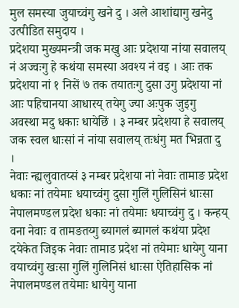मुल समस्या जुयाच्वंगु खने दु । अले आशांद्यागु खनेदु उत्पीडित समुदाय ।
प्रदेशया मुख्यमन्त्री जक मखु आः प्रदेशया नांया सवालय् नं अज्वःगु हे कथंया समस्या अवश्य नं वइ । आः तक प्रदेशया नां १ निसें ७ तक तयातःगु दुसा उगु प्रदेशया नां आः पहिचानया आधारय् तयेगु ज्या अःपुक जुइगु अवस्था मदु धकाः धायेछिं । ३ नम्बर प्रदेशया हे सवालय् जक स्वल धाःसां नं नांया सवालय् तःधंगु मत भिन्नता दु ।
नेवाः न्ह्यलुवातय्सं ३ नम्बर प्रदेशया नां नेवाः तामाङ प्रदेश धकाः नां तयेमाः धयाच्वंगु दुसा गुलिं गुलिसिनं धाःसा नेपालमण्डल प्रदेश धकाः नां तयेमाः धयाच्वंगु दु । कन्हय् वना नेवाः व तामङतय्गु ब्यागलं ब्यागलं कथंया प्रदेश दयेकेत जिइक नेवाः तामाड प्रदेश नां तयेमाः धायेगु याना वयाच्वंगु खःसा गुलिं गुलिनिसं धाःसा ऐतिहासिक नां नेपालमण्डल तयेमाः धायेगु याना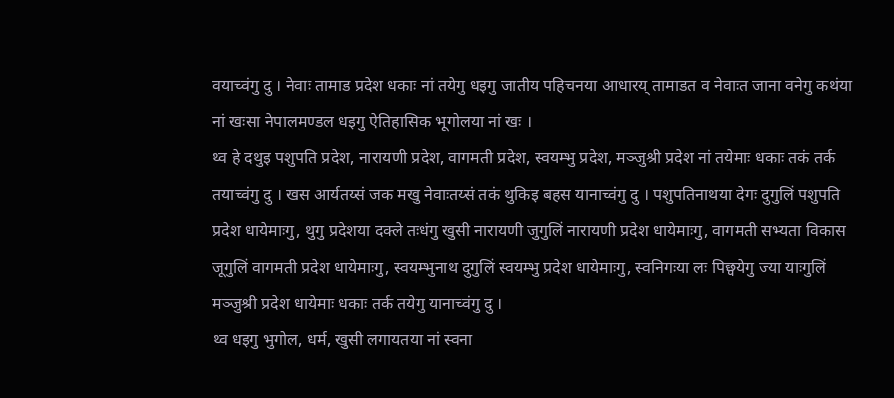वयाच्वंगु दु । नेवाः तामाड प्रदेश धकाः नां तयेगु धइगु जातीय पहिचनया आधारय् तामाडत व नेवाःत जाना वनेगु कथंया नां खःसा नेपालमण्डल धइगु ऐतिहासिक भूगोलया नां खः ।
थ्व हे दथुइ पशुपति प्रदेश, नारायणी प्रदेश, वागमती प्रदेश, स्वयम्भु प्रदेश, मञ्जुश्री प्रदेश नां तयेमाः धकाः तकं तर्क तयाच्वंगु दु । खस आर्यतय्सं जक मखु नेवाःतय्सं तकं थुकिइ बहस यानाच्वंगु दु । पशुपतिनाथया देगः दुगुलिं पशुपति प्रदेश धायेमाःगु, थुगु प्रदेशया दक्ले तःधंगु खुसी नारायणी जुगुलिं नारायणी प्रदेश धायेमाःगु, वागमती सभ्यता विकास जूगुलिं वागमती प्रदेश धायेमाःगु, स्वयम्भुनाथ दुगुलिं स्वयम्भु प्रदेश धायेमाःगु, स्वनिगःया लः पिछ्वयेगु ज्या याःगुलिं मञ्जुश्री प्रदेश धायेमाः धकाः तर्क तयेगु यानाच्वंगु दु ।
थ्व धइगु भुगोल, धर्म, खुसी लगायतया नां स्वना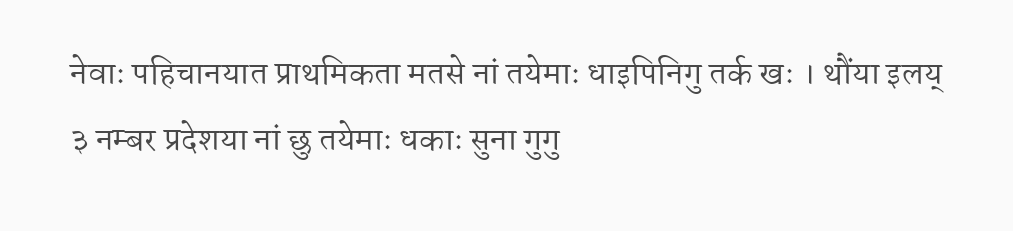नेवाः पहिचानयात प्राथमिकता मतसे नां तयेमाः धाइपिनिगु तर्क खः । थौंया इलय् ३ नम्बर प्रदेशया नां छु तयेमाः धकाः सुना गुगु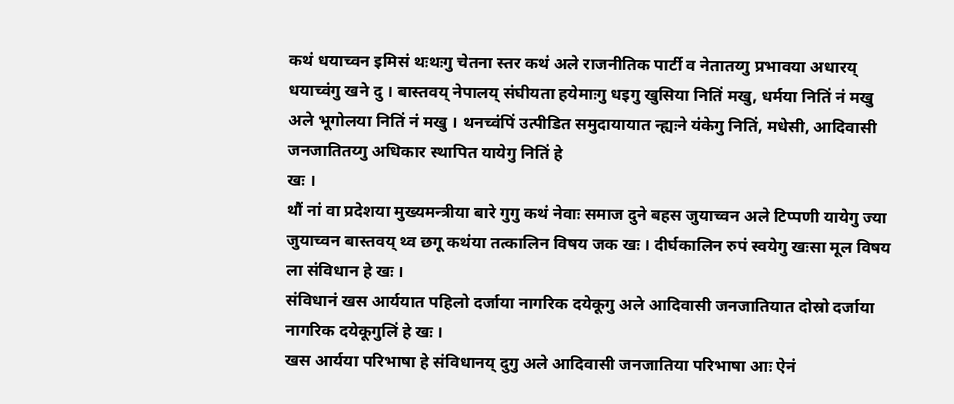कथं धयाच्वन इमिसं थःथःगु चेतना स्तर कथं अले राजनीतिक पार्टी व नेतातय्गु प्रभावया अधारय् धयाच्वंगु खने दु । बास्तवय् नेपालय् संघीयता हयेमाःगु धइगु खुसिया नितिं मखु, धर्मया नितिं नं मखु अले भूगोलया नितिं नं मखु । थनच्वंपिं उत्पीडित समुदायायात न्ह्यःने यंकेगु नितिं, मधेसी, आदिवासी जनजातितय्गु अधिकार स्थापित यायेगु नितिं हे
खः ।
थौं नां वा प्रदेशया मुख्यमन्त्रीया बारे गुगु कथं नेवाः समाज दुने बहस जुयाच्वन अले टिप्पणी यायेगु ज्या जुयाच्वन बास्तवय् थ्व छगू कथंया तत्कालिन विषय जक खः । दीर्घकालिन रुपं स्वयेगु खःसा मूल विषय ला संविधान हे खः ।
संविधानं खस आर्ययात पहिलो दर्जाया नागरिक दयेकूगु अले आदिवासी जनजातियात दोस्रो दर्जाया नागरिक दयेकूगुलिं हे खः ।
खस आर्यया परिभाषा हे संविधानय् दुगु अले आदिवासी जनजातिया परिभाषा आः ऐनं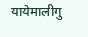यायेमालीगु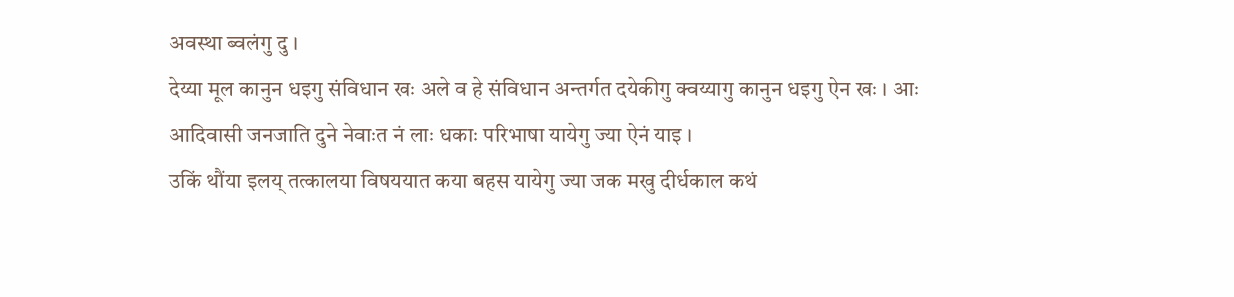अवस्था ब्वलंगु दु ।
देय्या मूल कानुन धइगु संविधान खः अले व हे संविधान अन्तर्गत दयेकीगु क्वय्यागु कानुन धइगु ऐन खः । आः आदिवासी जनजाति दुने नेवाःत नं लाः धकाः परिभाषा यायेगु ज्या ऐनं याइ ।
उकिं थौंया इलय् तत्कालया विषययात कया बहस यायेगु ज्या जक मखु दीर्धकाल कथं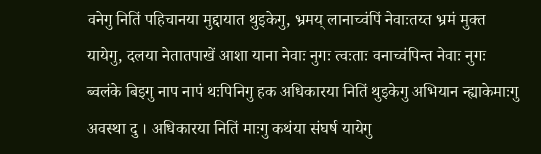वनेगु नितिं पहिचानया मुद्दायात थुइकेगु, भ्रमय् लानाच्वंपिं नेवाःतय्त भ्रमं मुक्त यायेगु, दलया नेतातपाखें आशा याना नेवाः नुगः त्वःताः वनाच्वंपिन्त नेवाः नुगः ब्वलंके बिइगु नाप नापं थःपिनिगु हक अधिकारया नितिं थुइकेगु अभियान न्ह्याकेमाःगु अवस्था दु । अधिकारया नितिं माःगु कथंया संघर्ष यायेगु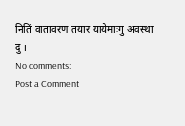नितिं वातावरण तयार यायेमाःगु अवस्था
दु ।
No comments:
Post a Comment